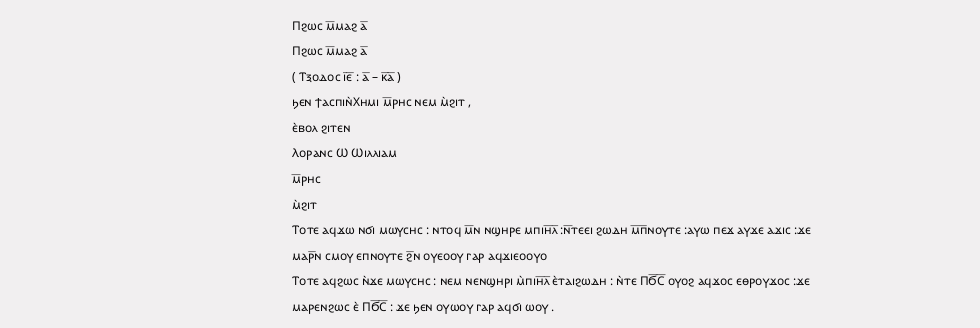Ⲡϩⲱⲥ ⲙ̅ⲙⲁϩ ⲁ̅
Ⲡϩⲱⲥ ⲙ̅ⲙⲁϩ ⲁ̅
( Ⲧⲝⲟⲇⲟⲥ ⲓ̅ⲉ̅ : ⲁ̅ – ⲕ̅ⲁ̅ )
ϧⲉⲛ ϯⲁⲥⲡⲓⲛ̀Ⲭⲏⲙⲓ ⲙ̅ⲣⲏⲥ ⲛⲉⲙ ⲙ̀ϩⲓⲧ ,
ⲉ̀ⲃⲟⲗ ϩⲓⲧⲉⲛ
Ⲗⲟⲣⲁⲛⲥ Ⲱ Ⲱⲓⲗⲗⲓⲁⲙ
ⲙ̅ⲣⲏⲥ
ⲙ̀ϩⲓⲧ
Ⲧⲟⲧⲉ ⲁϥϫⲱ ⲛϭⲓ ⲙⲱⲩⲥⲏⲥ : ⲛⲧⲟϥ ⲙ̅ⲛ ⲛϣⲏⲣⲉ ⲙⲡⲓⲏ̅ⲗ̅ :ⲛ̅ⲧⲉⲉⲓ ϩⲱⲇⲏ ⲙ̅ⲡ̅ⲛⲟⲩⲧⲉ :ⲁⲩⲱ ⲡⲉϫ ⲁⲩϫⲉ ⲁϫⲓⲥ :ϫⲉ ⲙⲁⲣ̅ⲛ ⲥⲙⲟⲩ ⲉⲡⲛⲟⲩⲧⲉ ϩ̅ⲛ ⲟⲩⲉⲟⲟⲩ ⲅⲁⲣ ⲁϥϫⲓⲉⲟⲟⲩⲟ
Ⲧⲟⲧⲉ ⲁϥϩⲱⲥ ⲛ̀ϫⲉ ⲙⲱⲩⲥⲏⲥ : ⲛⲉⲙ ⲛⲉⲛϣⲏⲣⲓ ⲙ̀ⲡⲓⲏ̅ⲗ̅ ⲉ̀ⲧⲁⲓϩⲱⲇⲏ : ⲛ̀ⲧⲉ ⲠϬ̅Ⲥ̅ ⲟⲩⲟϩ ⲁϥϫⲟⲥ ⲉⲑⲣⲟⲩϫⲟⲥ :ϫⲉ ⲙⲁⲣⲉⲛϩⲱⲥ ⲉ̀ ⲠϬ̅Ⲥ̅ : ϫⲉ ϧⲉⲛ ⲟⲩⲱⲟⲩ ⲅⲁⲣ ⲁϥϭⲓ ⲱⲟⲩ .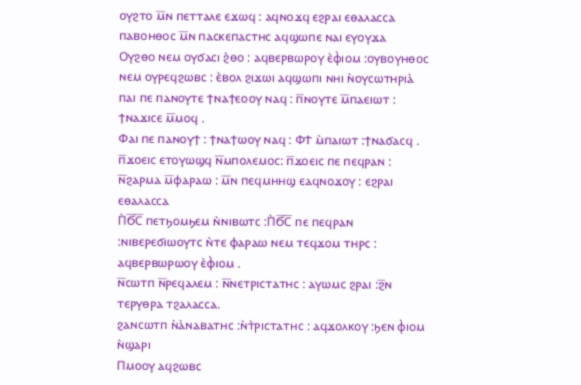ⲟⲩϩⲧⲟ ⲙ̅ⲛ ⲡⲉⲧⲧⲁⲗⲉ ⲉϫⲱϥ : ⲁϥⲛⲟϫϥ ⲉϩⲣⲁⲓ ⲉⲑⲁⲗⲁⲥⲥⲁ
ⲡⲁⲃⲟⲏⲑⲟⲥ ⲙ̅ⲛ ⲡⲁⲥⲕⲉⲡⲁⲥⲧⲏⲥ ⲁϥϣⲱⲡⲉ ⲛⲁⲓ ⲉⲩⲟⲩϫⲁ
Ⲟⲩϩⲑⲟ ⲛⲉⲙ ⲟⲩϭⲁⲥⲓ ϩ̀ⲑⲟ : ⲁϥⲃⲉⲣⲃⲱⲣⲟⲩ ⲉ̀ⲫ̀ⲓⲟⲙ :ⲟⲩⲃⲟⲩⲏⲑⲟⲥ ⲛⲉⲙ ⲟⲩⲣⲉϥϩⲱⲃⲥ : ⲉ̀ⲃⲟⲗ ϩⲓϫⲱⲓ ⲁϥϣⲱⲡⲓ ⲛⲏⲓ ⲛ̀ⲟⲩⲥⲱⲧⲏⲣⲓⲁ̀
ⲡⲁⲓ ⲡⲉ ⲡⲁⲛⲟⲩⲧⲉ ϯⲛⲁϯⲉⲟⲟⲩ ⲛⲁϥ : ⲡ̅ⲛⲟⲩⲧⲉ ⲙ̅ⲡⲁⲉⲓⲱⲧ : ϯⲛⲁϫⲓⲥⲉ ⲙ̅ⲙⲟϥ .
Ⲫⲁⲓ ⲡⲉ ⲡⲁⲛⲟⲩϯ : ϯⲛⲁϯⲱⲟⲩ ⲛⲁϥ : ⲪϮ ⲙ̀ⲡⲁⲓⲱⲧ :ϯⲛⲁϭⲁⲥϥ .
ⲡ̅ϫⲟⲉⲓⲥ ⲉⲧⲟⲩⲱϣϥ ⲛ̅ⲙⲡⲟⲗⲉⲙⲟⲥ: ⲡ̅ϫⲟⲉⲓⲥ ⲡⲉ ⲡⲉϥⲣⲁⲛ :
ⲛ̅ϩⲁⲣⲙⲁ ⲙ̅ⲫⲁⲣⲁⲱ : ⲙ̅ⲛ ⲡⲉϥⲙⲏⲏϣ ⲉⲁϥⲛⲟϫⲟⲩ : ⲉϩⲣⲁⲓ ⲉⲑⲁⲗⲁⲥⲥⲁ
Ⲡ̀Ϭ̅Ⲥ̅ ⲡⲉⲧϧⲟⲙϧⲉⲙ ⲛ̀ⲛⲓⲃⲱⲧⲥ :Ⲡ̀Ϭ̅Ⲥ̅ ⲡⲉ ⲡⲉϥⲣⲁⲛ :ⲛⲓⲃⲉⲣⲉϭⲓⲱⲟⲩⲧⲥ ⲛ̀ⲧⲉ ⲫⲁⲣⲁⲱ ⲛⲉⲙ ⲧⲉϥϫⲟⲙ ⲧⲏⲣⲥ : ⲁϥⲃⲉⲣⲃⲱⲣⲱⲟⲩ ⲉ̀ⲫ̀ⲓⲟⲙ .
ⲛ̅ⲥⲱⲧⲡ ⲛ̅ⲣⲉϥⲁⲗⲉⲙ : ⲛ̅ⲛⲉⲧⲣⲓⲥⲧⲁⲧⲏⲥ : ⲁⲩⲱⲙⲥ ϩⲣⲁⲓ :ϩ̅ⲛ ⲧⲉⲣⲩⲑⲣⲁ ⲧϩⲁⲗⲁⲥⲥⲁ.
ϩⲁⲛⲥⲱⲧⲡ ⲛ̀ⲁ̀ⲛⲁⲃⲁⲧⲏⲥ :ⲛ̀ⲧ̀ⲣⲓⲥⲧⲁⲧⲏⲥ : ⲁϥϫⲟⲗⲕⲟⲩ :ϧⲉⲛ ⲫ̀ⲓⲟⲙ ⲛ̀ϣⲁⲣⲓ
Ⲡⲙⲟⲟⲩ ⲁϥϩⲱⲃⲥ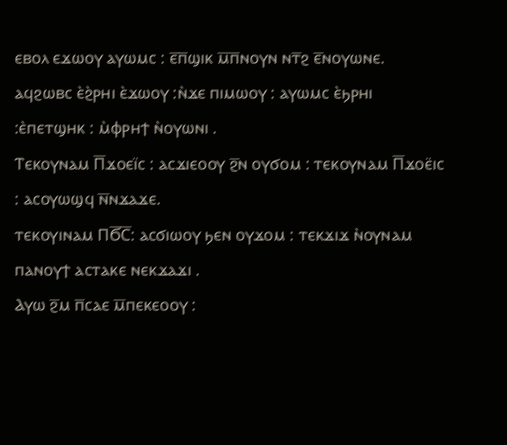ⲉⲃⲟⲗ ⲉϫⲱⲟⲩ ⲁⲩⲱⲙⲥ : ⲉ̅ⲡ̅ϣⲓⲕ ⲙ̅ⲡ̅ⲛⲟⲩⲛ ⲛⲧ̅ϩ ⲉ̅ⲛⲟⲩⲱⲛⲉ.
ⲁϥϩⲱⲃⲥ ⲉ̀ϩ̀ⲣⲏⲓ ⲉ̀ϫⲱⲟⲩ :ⲛ̀ϫⲉ ⲡⲓⲙⲱⲟⲩ : ⲁⲩⲱⲙⲥ ⲉ̀ϧⲣⲏⲓ :ⲉ̀ⲡⲉⲧϣⲏⲕ : ⲙ̀ⲫⲣⲏϯ ⲛ̀ⲟⲩⲱⲛⲓ .
Ⲧⲉⲕⲟⲩⲛⲁⲙ Ⲡ̅ϫⲟⲉⲓ̈ⲥ : ⲁⲥϫⲓⲉⲟⲟⲩ ϩ̅ⲛ ⲟⲩϭⲟⲙ : ⲧⲉⲕⲟⲩⲛⲁⲙ Ⲡ̅ϫⲟⲉ̈ⲓⲥ : ⲁⲥⲟⲩⲱϣϥ ⲛ̅ⲛϫⲁϫⲉ.
ⲧⲉⲕⲟⲩⲓⲛⲁⲙ ⲠϬ̅Ⲥ̅: ⲁⲥϭⲓⲱⲟⲩ ϧⲉⲛ ⲟⲩϫⲟⲙ : ⲧⲉⲕϫⲓϫ ⲛ̀ⲟⲩⲛⲁⲙ ⲡⲁⲛⲟⲩϯ ⲁⲥⲧⲁⲕⲉ ⲛⲉⲕϫⲁϫⲓ .
Ⲁⲩⲱ ϩ̅ⲙ ⲡ̅ⲥⲁⲉ ⲙ̅ⲡⲉⲕⲉⲟⲟⲩ :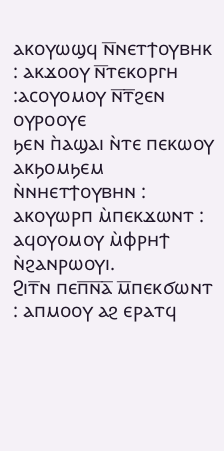ⲁⲕⲟⲩⲱϣϥ ⲛ̅ⲛⲉⲧϯⲟⲩⲃⲏⲕ : ⲁⲕϫⲟⲟⲩ ⲛ̅ⲧⲉⲕⲟⲣⲅⲏ :ⲁⲥⲟⲩⲟⲙⲟⲩ ⲛ̅ⲧ̅ϩⲉⲛ ⲟⲩⲣⲟⲟⲩⲉ
ϧⲉⲛ ⲡ̀ⲁϣⲁⲓ ⲛ̀ⲧⲉ ⲡⲉⲕⲱⲟⲩ ⲁⲕϧⲟⲙϧⲉⲙ ⲛ̀ⲛⲏⲉⲧϯⲟⲩⲃⲏⲛ : ⲁⲕⲟⲩⲱⲣⲡ ⲙ̀ⲡⲉⲕϫⲱⲛⲧ : ⲁϥⲟⲩⲟⲙⲟⲩ ⲙ̀ⲫⲣⲏϯ ⲛ̀ϩⲁⲛⲣⲱⲟⲩⲓ.
Ϩⲓⲧ̅ⲛ ⲡⲉⲡ̅ⲛ̅ⲁ̅ ⲙ̅ⲡⲉⲕϭⲱⲛⲧ : ⲁⲡⲙⲟⲟⲩ ⲁϩ ⲉⲣⲁⲧϥ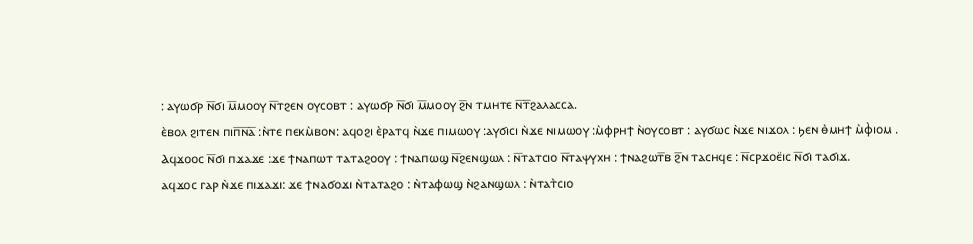: ⲁⲩⲱϭⲣ ⲛ̅ϭⲓ ⲙ̅ⲙⲟⲟⲩ ⲛ̅ⲧϩⲉⲛ ⲟⲩⲥⲟⲃⲧ : ⲁⲩⲱϭⲣ ⲛ̅ϭⲓ ⲙ̅ⲙⲟⲟⲩ ϩ̅ⲛ ⲧⲙⲏⲧⲉ ⲛ̅ⲧ̅ϩⲁⲗⲁⲥⲥⲁ.
ⲉ̀ⲃⲟⲗ ϩⲓⲧⲉⲛ ⲡⲓⲡ̅ⲛ̅ⲁ̅ :ⲛ̀ⲧⲉ ⲡⲉⲕⲙ̀ⲃⲟⲛ: ⲁϥⲟϩⲓ ⲉ̀ⲣⲁⲧϥ ⲛ̀ϫⲉ ⲡⲓⲙⲱⲟⲩ :ⲁⲩϭⲓⲥⲓ ⲛ̀ϫⲉ ⲛⲓⲙⲱⲟⲩ :ⲙ̀ⲫⲣⲏϯ ⲛ̀ⲟⲩⲥⲟⲃⲧ : ⲁⲩϭⲱⲥ ⲛ̀ϫⲉ ⲛⲓϫⲟⲗ : ϧⲉⲛ ⲑ̀ⲙⲏϯ ⲙ̀ⲫ̀ⲓⲟⲙ .
Ⲁϥϫⲟⲟⲥ ⲛ̅ϭⲓ ⲡϫⲁϫⲉ :ϫⲉ ϯⲛⲁⲡⲱⲧ ⲧⲁⲧⲁϩⲟⲟⲩ : ϯⲛⲁⲡⲱϣ ⲛ̅ϩⲉⲛϣⲱⲗ : ⲛ̅ⲧⲁⲧⲥⲓⲟ ⲛ̅ⲧⲁⲯⲩⲭⲏ : ϯⲛⲁϩⲱⲧ̅ⲃ ϩ̅ⲛ ⲧⲁⲥⲏϥⲉ : ⲛ̅ⲥⲣϫⲟⲉ̈ⲓⲥ ⲛ̅ϭⲓ ⲧⲁϭⲓϫ.
ⲁϥϫⲟⲥ ⲅⲁⲣ ⲛ̀ϫⲉ ⲡⲓϫⲁϫⲓ: ϫⲉ ϯⲛⲁϭⲟϫⲓ ⲛ̀ⲧⲁⲧⲁϩⲟ : ⲛ̀ⲧⲁⲫⲱϣ ⲛ̀ϩⲁⲛϣⲱⲗ : ⲛ̀ⲧⲁⲧ̀ⲥⲓⲟ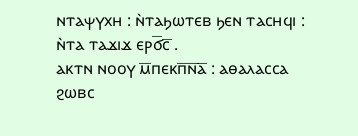ⲛⲧⲁⲯⲩⲭⲏ : ⲛ̀ⲧⲁϧⲱⲧⲉⲃ ϧⲉⲛ ⲧⲁⲥⲏϥⲓ : ⲛ̀ⲧⲁ ⲧⲁϫⲓϫ ⲉⲣϭ̅ⲥ̅ .
ⲁⲕⲧⲛ ⲛⲟⲟⲩ ⲙ̅ⲡⲉⲕⲡ̅ⲛ̅ⲁ̅ : ⲁⲑⲁⲗⲁⲥⲥⲁ ϩⲱⲃⲥ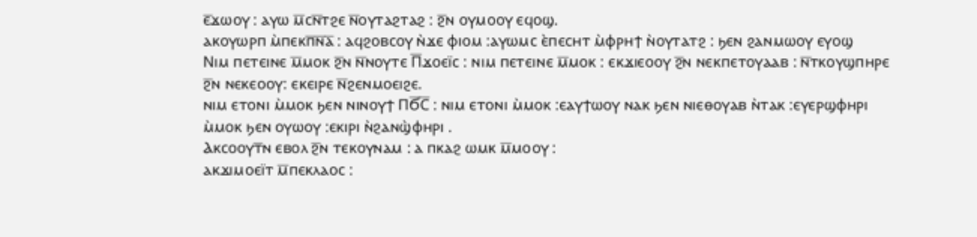ⲉ̅ϫⲱⲟⲩ : ⲁⲩⲱ ⲙ̅ⲥⲛ̅ⲧϩⲉ ⲛ̅ⲟⲩⲧⲁϩⲧⲁϩ : ϩ̅ⲛ ⲟⲩⲙⲟⲟⲩ ⲉϥⲟϣ.
ⲁⲕⲟⲩⲱⲣⲡ ⲙ̀ⲡⲉⲕⲡ̅ⲛ̅ⲁ̅ : ⲁϥϩⲟⲃⲥⲟⲩ ⲛ̀ϫⲉ ⲫⲓⲟⲙ :ⲁⲩⲱⲙⲥ ⲉ̀ⲡⲉⲥⲏⲧ ⲙ̀ⲫⲣⲏϯ ⲛ̀ⲟⲩⲧⲁⲧϩ : ϧⲉⲛ ϩⲁⲛⲙⲱⲟⲩ ⲉⲩⲟϣ
Ⲛⲓⲙ ⲡⲉⲧⲉⲓⲛⲉ ⲙ̅ⲙⲟⲕ ϩ̅ⲛ ⲛ̅ⲛⲟⲩⲧⲉ Ⲡ̅ϫⲟⲉⲓ̈ⲥ : ⲛⲓⲙ ⲡⲉⲧⲉⲓⲛⲉ ⲙ̅ⲙⲟⲕ : ⲉⲕϫⲓⲉⲟⲟⲩ ϩ̅ⲛ ⲛⲉⲕⲡⲉⲧⲟⲩⲁⲁⲃ : ⲛ̅ⲧⲕⲟⲩϣⲡⲏⲣⲉ ϩ̅ⲛ ⲛⲉⲕⲉⲟⲟⲩ: ⲉⲕⲉⲓⲣⲉ ⲛ̅ϩⲉⲛⲙⲟⲉⲓϩⲉ.
ⲛⲓⲙ ⲉⲧⲟⲛⲓ ⲙ̀ⲙⲟⲕ ϧⲉⲛ ⲛⲓⲛⲟⲩϯ ⲠϬ̅Ⲥ̅ : ⲛⲓⲙ ⲉⲧⲟⲛⲓ ⲙ̀ⲙⲟⲕ :ⲉⲁⲩϯⲱⲟⲩ ⲛⲁⲕ ϧⲉⲛ ⲛⲓⲉⲑⲟⲩⲁⲃ ⲛ̀ⲧⲁⲕ :ⲉⲩⲉⲣϣⲫⲏⲣⲓ ⲙ̀ⲙⲟⲕ ϧⲉⲛ ⲟⲩⲱⲟⲩ :ⲉⲕⲓⲣⲓ ⲛ̀ϩⲁⲛϣ̀ⲫⲏⲣⲓ .
Ⲁⲕⲥⲟⲟⲩⲧ̅ⲛ ⲉⲃⲟⲗ ϩ̅ⲛ ⲧⲉⲕⲟⲩⲛⲁⲙ : ⲁ ⲡⲕⲁϩ ⲱⲙⲕ ⲙ̅ⲙⲟⲟⲩ :
ⲁⲕϫⲓⲙⲟⲉⲓ̈ⲧ ⲙ̅ⲡⲉⲕⲗⲁⲟⲥ :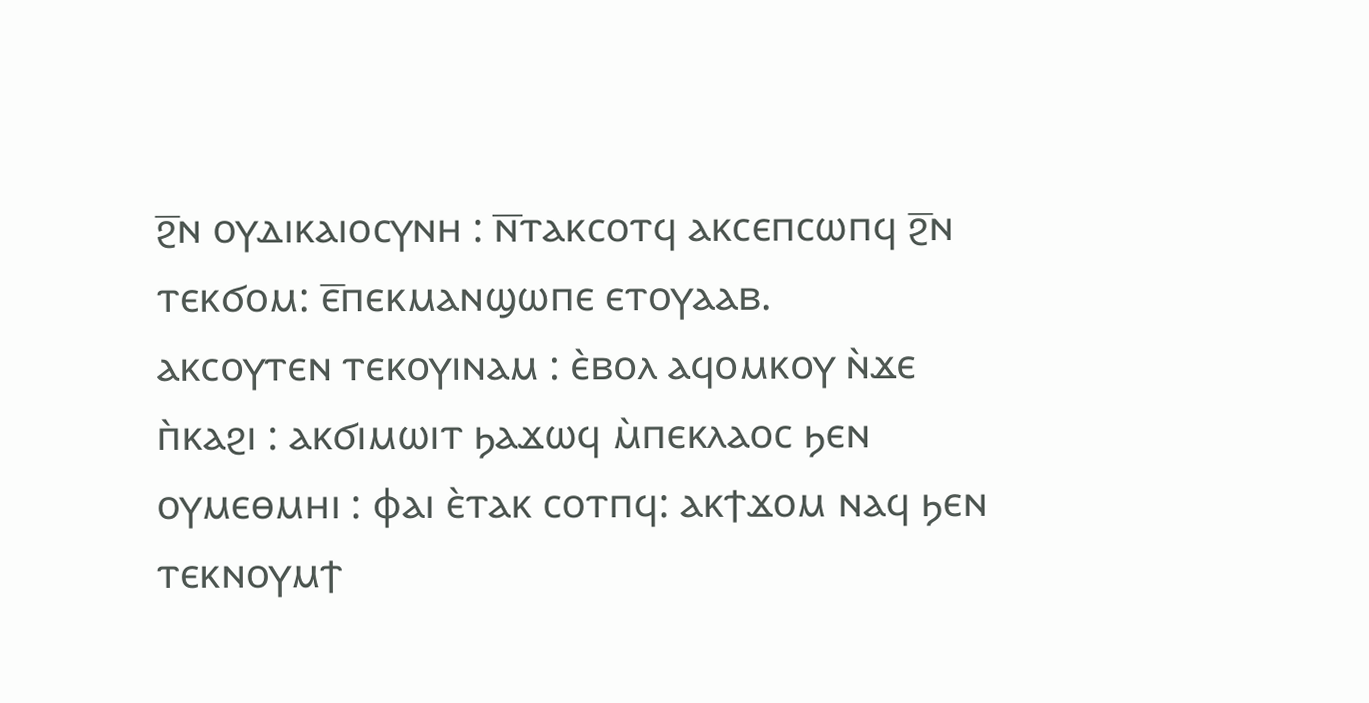ϩ̅ⲛ ⲟⲩⲇⲓⲕⲁⲓⲟⲥⲩⲛⲏ : ⲛ̅ⲧⲁⲕⲥⲟⲧϥ ⲁⲕⲥⲉⲡⲥⲱⲡϥ ϩ̅ⲛ ⲧⲉⲕϭⲟⲙ: ⲉ̅ⲡⲉⲕⲙⲁⲛϣⲱⲡⲉ ⲉⲧⲟⲩⲁⲁⲃ.
ⲁⲕⲥⲟⲩⲧⲉⲛ ⲧⲉⲕⲟⲩⲓⲛⲁⲙ : ⲉ̀ⲃⲟⲗ ⲁϥⲟⲙⲕⲟⲩ ⲛ̀ϫⲉ ⲡ̀ⲕⲁϩⲓ : ⲁⲕϭⲓⲙⲱⲓⲧ ϧⲁϫⲱϥ ⲙ̀ⲡⲉⲕⲗⲁⲟⲥ ϧⲉⲛ ⲟⲩⲙⲉⲑⲙⲏⲓ : ⲫⲁⲓ ⲉ̀ⲧⲁⲕ ⲥⲟⲧⲡϥ: ⲁⲕϯϫⲟⲙ ⲛⲁϥ ϧⲉⲛ ⲧⲉⲕⲛⲟⲩⲙϯ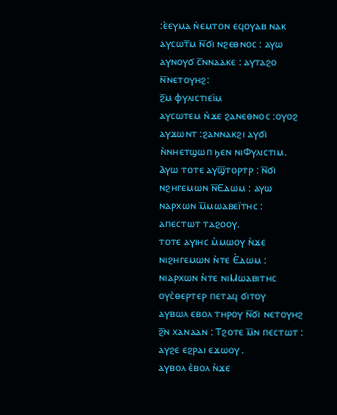:ⲉ̀ⲉⲩⲙⲁ ⲛ̀ⲉⲙⲧⲟⲛ ⲉϥⲟⲩⲁⲃ ⲛⲁⲕ
ⲁⲩⲥⲱⲧ̅ⲙ ⲛ̅ϭⲓ ⲛϩⲉⲑⲛⲟⲥ : ⲁⲩⲱ ⲁⲩⲛⲟⲩϭ ⲥ̅ⲛⲛⲁⲁⲕⲉ : ⲁⲩⲧⲁϩⲟ ⲛ̅ⲛⲉⲧⲟⲩⲏϩ:
ϩ̅ⲙ ⲫⲩⲗⲓⲥⲧⲓⲉⲓ̈ⲙ
ⲁⲩⲥⲱⲧⲉⲙ ⲛ̀ϫⲉ ϩⲁⲛⲉⲑⲛⲟⲥ :ⲟⲩⲟϩ ⲁⲩϫⲱⲛⲧ :ϩⲁⲛⲛⲁⲕϩⲓ ⲁⲩϭⲓ ⲛ̀ⲛⲏⲉⲧϣⲱⲡ ϧⲉⲛ ⲛⲓⲪⲩⲗⲓⲥⲧⲓⲙ.
Ⲁⲩⲱ ⲧⲟⲧⲉ ⲁⲩϣ̅ⲧⲟⲣⲧⲣ : ⲛ̅ϭⲓ ⲛϩⲏⲅⲉⲙⲱⲛ ⲛ̅Ⲉⲇⲱⲙ : ⲁⲩⲱ ⲛⲁⲣⲭⲱⲛ ⲙ̅ⲙⲱⲁⲃⲉⲓ̈ⲧⲏⲥ : ⲁⲡⲉⲥⲧⲱⲧ ⲧⲁϩⲟⲟⲩ.
ⲧⲟⲧⲉ ⲁⲩⲓⲏⲥ ⲙ̀ⲙⲱⲟⲩ ⲛ̀ϫⲉ ⲛⲓϩⲏⲅⲉⲙⲱⲛ ⲛ̀ⲧⲉ Ⲉ̀ⲇⲱⲙ : ⲛⲓⲁⲣⲭⲱⲛ ⲛ̀ⲧⲉ ⲛⲓⲘⲱⲁⲃⲓⲧⲏⲥ ⲟⲩⲥ̀ⲑⲉⲣⲧⲉⲣ ⲡⲉⲧⲁϥ ϭⲓⲧⲟⲩ
ⲁⲩⲃⲱⲗ ⲉⲃⲟⲗ ⲧⲏⲣⲟⲩ ⲛ̅ϭⲓ ⲛⲉⲧⲟⲩⲏϩ ϩ̅ⲛ ⲭⲁⲛⲁⲁⲛ : Ⲧϩⲟⲧⲉ ⲙ̅ⲛ ⲡⲉⲥⲧⲱⲧ : ⲁⲩϩⲉ ⲉϩⲣⲁⲓ ⲉϫⲱⲟⲩ .
ⲁⲩⲃⲟⲗ ⲉ̀ⲃⲟⲗ ⲛ̀ϫⲉ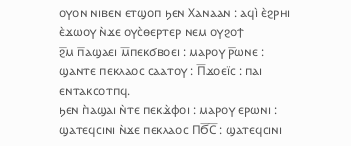ⲟⲩⲟⲛ ⲛⲓⲃⲉⲛ ⲉⲧϣⲟⲡ ϧⲉⲛ Ⲭⲁⲛⲁⲁⲛ : ⲁϥⲓ̀ ⲉ̀ϩⲣⲏⲓ ⲉ̀ϫⲱⲟⲩ ⲛ̀ϫⲉ ⲟⲩⲥ̀ⲑⲉⲣⲧⲉⲣ ⲛⲉⲙ ⲟⲩϩⲟϯ
ϩ̅ⲙ ⲡ̅ⲁϣⲁⲉⲓ ⲙ̅ⲡⲉⲕϭⲃⲟⲉⲓ : ⲙⲁⲣⲟⲩ ⲣ̅ⲱⲛⲉ : ϣⲁⲛⲧⲉ ⲡⲉⲕⲗⲁⲟⲥ ⲥⲁⲁⲧⲟⲩ : Ⲡ̅ϫⲟⲉⲓ̈ⲥ : ⲡⲁⲓ ⲉⲛⲧⲁⲕⲥⲟⲧⲡϥ.
ϧⲉⲛ ⲡ̀ⲁϣⲁⲓ ⲛ̀ⲧⲉ ⲡⲉⲕϫ̀ⲫⲟⲓ : ⲙⲁⲣⲟⲩ ⲉⲣⲱⲛⲓ : ϣⲁⲧⲉϥⲥⲓⲛⲓ ⲛ̀ϫⲉ ⲡⲉⲕⲗⲁⲟⲥ ⲠϬ̅Ⲥ̅ : ϣⲁⲧⲉϥⲥⲓⲛⲓ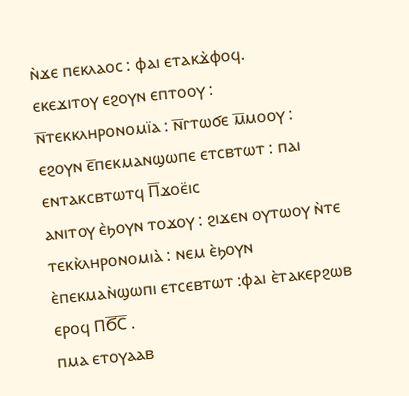ⲛ̀ϫⲉ ⲡⲉⲕⲗⲁⲟⲥ : ⲫⲁⲓ ⲉⲧⲁⲕϫ̀ⲫⲟϥ.
ⲉⲕⲉϫⲓⲧⲟⲩ ⲉϩⲟⲩⲛ ⲉⲡⲧⲟⲟⲩ : ⲛ̅ⲧⲉⲕⲕⲗⲏⲣⲟⲛⲟⲙⲓ̈ⲁ : ⲛ̅ⲅⲧⲱϭⲉ ⲙ̅ⲙⲟⲟⲩ : ⲉϩⲟⲩⲛ ⲉ̅ⲡⲉⲕⲙⲁⲛϣⲱⲡⲉ ⲉⲧⲥⲃⲧⲱⲧ : ⲡⲁⲓ ⲉⲛⲧⲁⲕⲥⲃⲧⲱⲧϥ Ⲡ̅ϫⲟⲉ̈ⲓⲥ
ⲁⲛⲓⲧⲟⲩ ⲉ̀ϧⲟⲩⲛ ⲧⲟϫⲟⲩ : ϩⲓϫⲉⲛ ⲟⲩⲧⲱⲟⲩ ⲛ̀ⲧⲉ ⲧⲉⲕⲕ̀ⲗⲏⲣⲟⲛⲟⲙⲓⲁ̀ : ⲛⲉⲙ ⲉ̀ϧⲟⲩⲛ ⲉ̀ⲡⲉⲕⲙⲁⲛ̀ϣⲱⲡⲓ ⲉⲧⲥⲉⲃⲧⲱⲧ :ⲫⲁⲓ ⲉ̀ⲧⲁⲕⲉⲣϩⲱⲃ ⲉⲣⲟϥ ⲠϬ̅Ⲥ̅ .
ⲡⲙⲁ ⲉⲧⲟⲩⲁⲁⲃ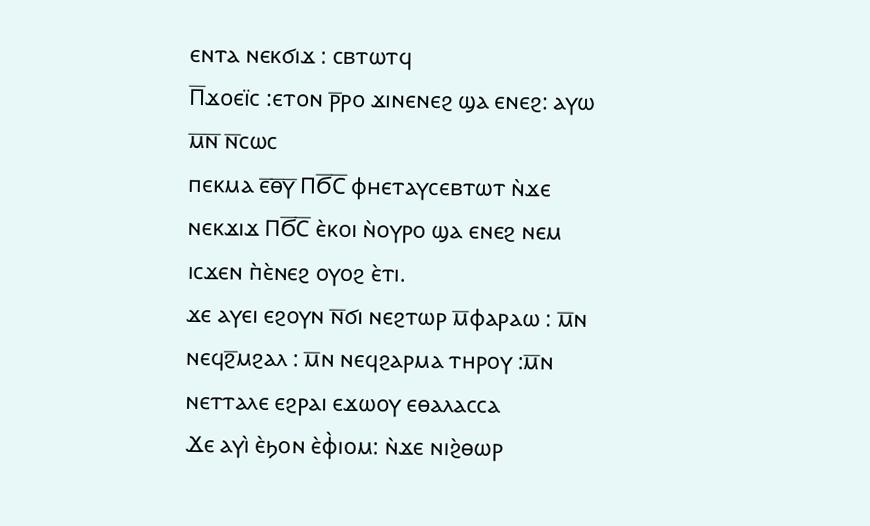ⲉⲛⲧⲁ ⲛⲉⲕϭⲓϫ : ⲥⲃⲧⲱⲧϥ
Ⲡ̅ϫⲟⲉⲓ̈ⲥ :ⲉⲧⲟⲛ ⲣ̅ⲣⲟ ϫⲓⲛⲉⲛⲉϩ ϣⲁ ⲉⲛⲉϩ: ⲁⲩⲱ ⲙ̅ⲛ̅ ⲛ̅ⲥⲱⲥ
ⲡⲉⲕⲙⲁ ⲉ̅ⲑ̅ⲩ̅ ⲠϬ̅Ⲥ̅ ⲫⲏⲉⲧⲁⲩⲥⲉⲃⲧⲱⲧ ⲛ̀ϫⲉ ⲛⲉⲕϫⲓϫ ⲠϬ̅Ⲥ̅ ⲉ̀ⲕⲟⲓ ⲛ̀ⲟⲩⲣⲟ ϣⲁ ⲉⲛⲉϩ ⲛⲉⲙ ⲓⲥϫⲉⲛ ⲡ̀ⲉ̀ⲛⲉϩ ⲟⲩⲟϩ ⲉ̀ⲧⲓ.
ϫⲉ ⲁⲩⲉⲓ ⲉϩⲟⲩⲛ ⲛ̅ϭⲓ ⲛⲉϩⲧⲱⲣ ⲙ̅ⲫⲁⲣⲁⲱ : ⲙ̅ⲛ ⲛⲉϥϩ̅ⲙϩⲁⲗ : ⲙ̅ⲛ ⲛⲉϥϩⲁⲣⲙⲁ ⲧⲏⲣⲟⲩ :ⲙ̅ⲛ ⲛⲉⲧⲧⲁⲗⲉ ⲉϩⲣⲁⲓ ⲉϫⲱⲟⲩ ⲉⲑⲁⲗⲁⲥⲥⲁ
Ϫⲉ ⲁⲩⲓ̀ ⲉ̀ϧⲟⲛ ⲉ̀ⲫ̀ⲓⲟⲙ: ⲛ̀ϫⲉ ⲛⲓϩ̀ⲑⲱⲣ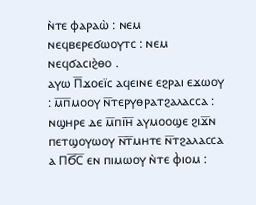ⲛ̀ⲧⲉ ⲫⲁⲣⲁⲱ̀ : ⲛⲉⲙ ⲛⲉϥⲃⲉⲣⲉϭⲱⲟⲩⲧⲥ : ⲛⲉⲙ ⲛⲉϥϭⲁⲥⲓϩ̀ⲑⲟ .
ⲁⲩⲱ Ⲡ̅ϫⲟⲉⲓ̈ⲥ ⲁϥⲉⲓⲛⲉ ⲉϩⲣⲁⲓ ⲉϫⲱⲟⲩ : ⲙ̅ⲡ̅ⲙⲟⲟⲩ ⲛ̅ⲧⲉⲣⲩⲑⲣⲁⲧϩⲁⲗⲁⲥⲥⲁ : ⲛϣⲏⲣⲉ ⲇⲉ ⲙ̅ⲡⲓ̅ⲏ̅ ⲁⲩⲙⲟⲟϣⲉ ϩⲓϫ̅ⲛ ⲡⲉⲧϣⲟⲩⲱⲟⲩ ⲛ̅ⲧ̅ⲙⲏⲧⲉ ⲛ̅ⲧϩⲁⲗⲁⲥⲥⲁ
ⲁ ⲠϬ̅Ⲥ̅ ⲉⲛ ⲡⲓⲙⲱⲟⲩ ⲛ̀ⲧⲉ ⲫ̀ⲓⲟⲙ :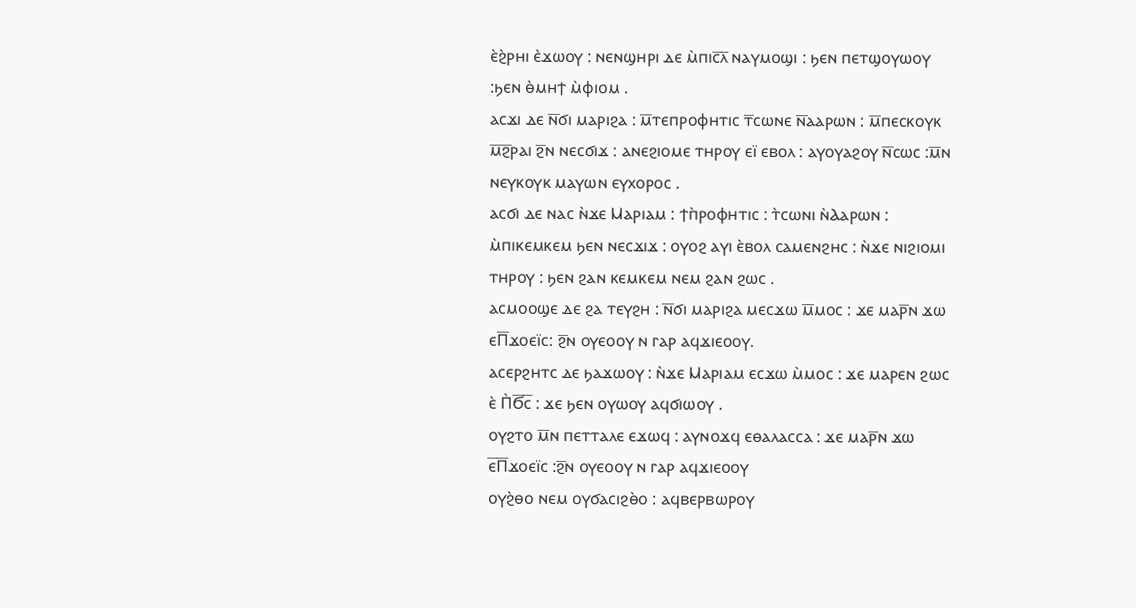ⲉ̀ϩ̀ⲣⲏⲓ ⲉ̀ϫⲱⲟⲩ : ⲛⲉⲛϣⲏⲣⲓ ⲇⲉ ⲙ̀ⲡⲓⲥ̅ⲗ̅ ⲛⲁⲩⲙⲟϣⲓ : ϧⲉⲛ ⲡⲉⲧϣⲟⲩⲱⲟⲩ :ϧⲉⲛ ⲑ̀ⲙⲏϯ ⲙ̀ⲫⲓⲟⲙ .
ⲁⲥϫⲓ ⲇⲉ ⲛ̅ϭⲓ ⲙⲁⲣⲓϩⲁ : ⲙ̅ⲧⲉⲡⲣⲟⲫⲏⲧⲓⲥ ⲧ̅ⲥⲱⲛⲉ ⲛ̅ⲁⲁⲣⲱⲛ : ⲙ̅ⲡⲉⲥⲕⲟⲩⲕ ⲙ̅ϩ̅ⲣⲁⲓ ϩ̅ⲛ ⲛⲉⲥϭⲓϫ : ⲁⲛⲉϩⲓⲟⲙⲉ ⲧⲏⲣⲟⲩ ⲉⲓ̈ ⲉⲃⲟⲗ : ⲁⲩⲟⲩⲁϩⲟⲩ ⲛ̅ⲥⲱⲥ :ⲙ̅ⲛ ⲛⲉⲩⲕⲟⲩⲕ ⲙⲁⲩⲱⲛ ⲉⲩⲭⲟⲣⲟⲥ .
ⲁⲥϭⲓ ⲇⲉ ⲛⲁⲥ ⲛ̀ϫⲉ Ⲙⲁⲣⲓⲁⲙ : ϯⲡ̀ⲣⲟⲫⲏⲧⲓⲥ : ⲧ̀ⲥⲱⲛⲓ ⲛ̀Ⲁⲁⲣⲱⲛ : ⲙ̀ⲡⲓⲕⲉⲙⲕⲉⲙ ϧⲉⲛ ⲛⲉⲥϫⲓϫ : ⲟⲩⲟϩ ⲁⲩⲓ ⲉ̀ⲃⲟⲗ ⲥⲁⲙⲉⲛϩⲏⲥ : ⲛ̀ϫⲉ ⲛⲓϩⲓⲟⲙⲓ ⲧⲏⲣⲟⲩ : ϧⲉⲛ ϩⲁⲛ ⲕⲉⲙⲕⲉⲙ ⲛⲉⲙ ϩⲁⲛ ϩⲱⲥ .
ⲁⲥⲙⲟⲟϣⲉ ⲇⲉ ϩⲁ ⲧⲉⲩϩⲏ : ⲛ̅ϭⲓ ⲙⲁⲣⲓϩⲁ ⲙⲉⲥϫⲱ ⲙ̅ⲙⲟⲥ : ϫⲉ ⲙⲁⲣ̅ⲛ ϫⲱ ⲉⲠ̅ϫⲟⲉⲓ̈ⲥ: ϩ̅ⲛ ⲟⲩⲉⲟⲟⲩ ⲛ ⲅⲁⲣ ⲁϥϫⲓⲉⲟⲟⲩ.
ⲁⲥⲉⲣϩⲏⲧⲥ ⲇⲉ ϧⲁϫⲱⲟⲩ : ⲛ̀ϫⲉ Ⲙⲁⲣⲓⲁⲙ ⲉⲥϫⲱ ⲙ̀ⲙⲟⲥ : ϫⲉ ⲙⲁⲣⲉⲛ ϩⲱⲥ ⲉ̀ Ⲡ̀Ϭ̅ⲥ̅ : ϫⲉ ϧⲉⲛ ⲟⲩⲱⲟⲩ ⲁϥϭⲓⲱⲟⲩ .
ⲟⲩϩⲧⲟ ⲙ̅ⲛ ⲡⲉⲧⲧⲁⲗⲉ ⲉϫⲱϥ : ⲁⲩⲛⲟϫϥ ⲉⲑⲁⲗⲁⲥⲥⲁ : ϫⲉ ⲙⲁⲣ̅ⲛ ϫⲱ ⲉ̅Ⲡ̅ϫⲟⲉⲓ̈ⲥ :ϩ̅ⲛ ⲟⲩⲉⲟⲟⲩ ⲛ ⲅⲁⲣ ⲁϥϫⲓⲉⲟⲟⲩ
ⲟⲩϩ̀ⲑⲟ ⲛⲉⲙ ⲟⲩϭⲁⲥⲓϩⲑ̀ⲟ : ⲁϥⲃⲉⲣⲃⲱⲣⲟⲩ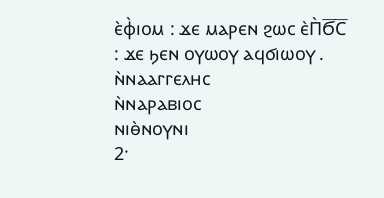ⲉ̀ⲫ̀ⲓⲟⲙ : ϫⲉ ⲙⲁⲣⲉⲛ ϩⲱⲥ ⲉ̀Ⲡ̀Ϭ̅Ⲥ̅ : ϫⲉ ϧⲉⲛ ⲟⲩⲱⲟⲩ ⲁϥϭⲓⲱⲟⲩ .
ⲛ̀ⲛⲁⲁⲅⲅⲉⲗⲏⲥ
ⲛ̀ⲛⲁⲣⲁⲃⲓⲟⲥ
ⲛⲓⲑ̀ⲛⲟⲩⲛⲓ
2·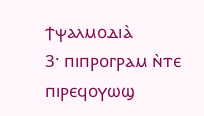ϯⲯⲁⲗⲙⲟⲇⲓⲁ̀
3· ⲡⲓⲡⲣⲟⲅⲣⲁⲙ ⲛ̀ⲧⲉ ⲡⲓⲣⲉϥⲟⲩⲱϣ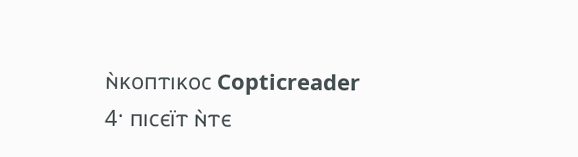ⲛ̀ⲕⲟⲡⲧⲓⲕⲟⲥ Copticreader
4· ⲡⲓⲥⲉⲓ̈ⲧ ⲛ̀ⲧⲉ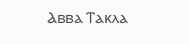Ⲁⲃⲃⲁ Ⲧⲁⲕⲗⲁ